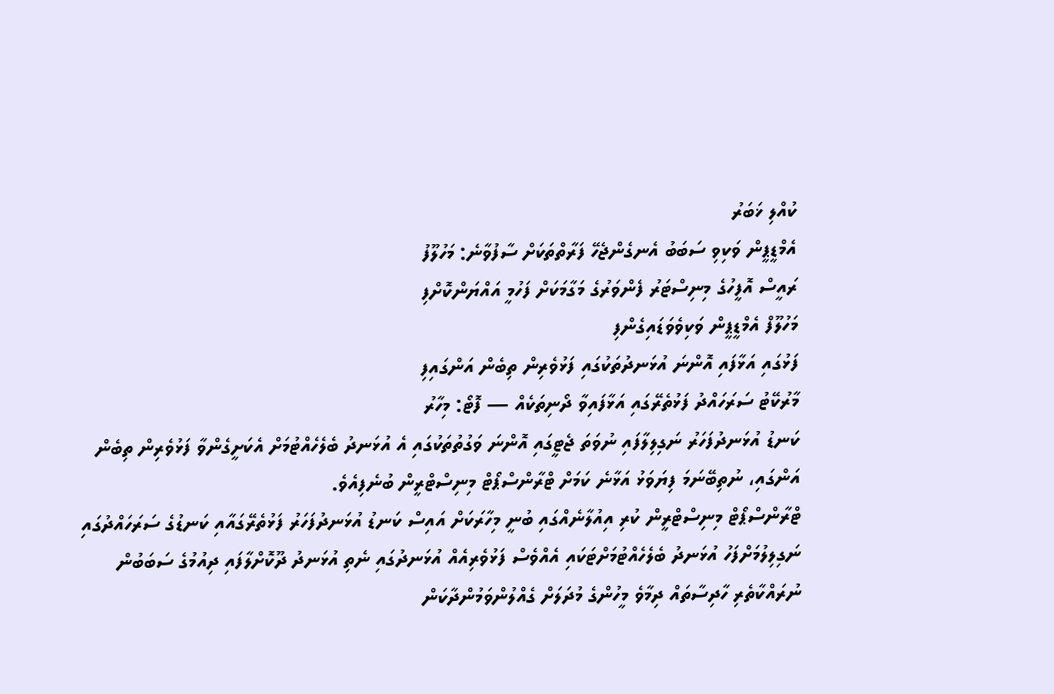ކުއްލި ޚަބަރު
އެމްޑީޕީން ވަކިވި ސަބަބު އެނގެންޖެހޭ ފަރާތްތަކަށް ސާފުވާނެ: މަހުލޫފު
ރައީސް އޮފީހުގެ މިނިސްޓަރު ފެންވަރުގެ މަގާމަކަށް ފަހުމީ އައްޔަންކޮށްފި
މަހުލޫފް އެމްޑީޕީން ވަކިވެވަޑައިގެންފި
ފަޅުގައި އަޅާފައި އޮންނަ އުޅަނދުތަކުގައި ފަޅުވެރިން ތިބެން އަންގައިފި
މާރުކޭޓު ސަރަހައްދު ފަޅުތެރޭގައި އަޅާފައިވާ ދޯނިތަކެއް — ފޮޓޯ: މިހާރު
ކަނޑު އުޅަނދުފަހަރު ނަގިލިލާފައި ނުވަތަ ޖެޓީގައި އޮންނަ ވަގުތުތަކުގައި އެ އުޅަނދު ބެލެހެއްޓުމަށް އެކަށީގެންވާ ފަޅުވެރިން ތިބެން އަންގައި، ނުތިބޭނަމަ ފިޔަވަޅު އަޅާނެ ކަމަށް ޓްރާންސްޕޯޓް މިނިސްޓްރީން ބުނެފިއެވެ.
ޓްރާންސްޕޯޓް މިނިސްޓްރީން ކުރި އިއުލާނެއްގައި ބުނީ މިހާރަކަށް އައިސް ކަނޑު އުޅަނދުފަހަރު ފަޅުތެރޭގައާއި ކަނޑުގެ ސަރަހައްދުގައި ނަގިލިލުމަށްފަހު އުޅަނދު ބެލެހެއްޓުމަށްޓަކައި އެއްވެސް ފަޅުވެރިއެއް އުޅަނދުގައި ނެތި އުޅަނދު ދޫކޮށްލާފައި ދިއުމުގެ ސަބަބުން ނުރައްކާތެރި ހާދިސާތައް ދިމާވެ މީހުންގެ މުދަލަށް ގެއްލުންވަމުންދާކަން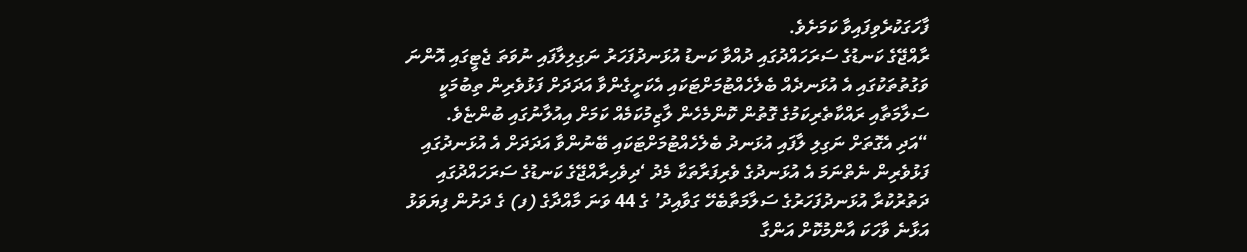ފާހަގަކުރެވިފައިވާ ކަމަށެވެ.
ރާއްޖޭގެ ކަނޑުގެ ސަރަހައްދުގައި ދުއްވާ ކަނޑު އުޅަނދުފަހަރު ނަގިލިލާފައި ނުވަތަ ޖެޓީގައި އޮންނަ ވަގުތުތަކުގައި އެ އުޅަނދެއް ބެލެހެއްޓުމަށްޓަކައި އެކަށީގެންވާ އަދަދަށް ފަޅުވެރިން ތިބުމަކީ ސަލާމަތާއި ރައްކާތެރިކަމުގެ ގޮތުން ކޮންމެހެން ލާޒިމުކަމެއް ކަމަށް އިއުލާނުގައި ބުންޏެވެ.
“އަދި އެގޮތަށް ނަގިލި ލާފައި އުޅަނދު ބެލެހެއްޓުމަށްޓަކައި ބޭނުންވާ އަދަދަށް އެ އުޅަނދުގައި ފަޅުވެރިން ނެތްނަމަ އެ އުޅަނދުގެ ވެރިފަރާތަކާ މެދު ‘ދިވެހިރާއްޖޭގެ ކަނޑުގެ ސަރަހައްދުގައި ދަތުރުކުރާ އުޅަނދުފަހަރުގެ ސަލާމަތާބެހޭ ގަވާއިދު’ ގެ 44 ވަނަ މާއްދާގެ (ފ) ގެ ދަށުން ފިޔަވަޅު އަޅާނެ ވާހަކަ އާންމުކޮށް އަންގާ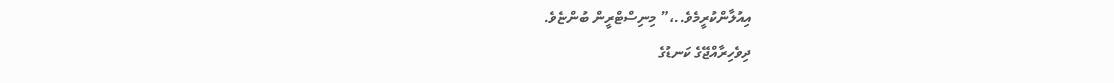އިއުލާންކުރީމެވެ..،” މިނިސްޓްރީން ބުންޏެވެ.
ދިވެހިރާއްޖޭގެ ކަނޑުގެ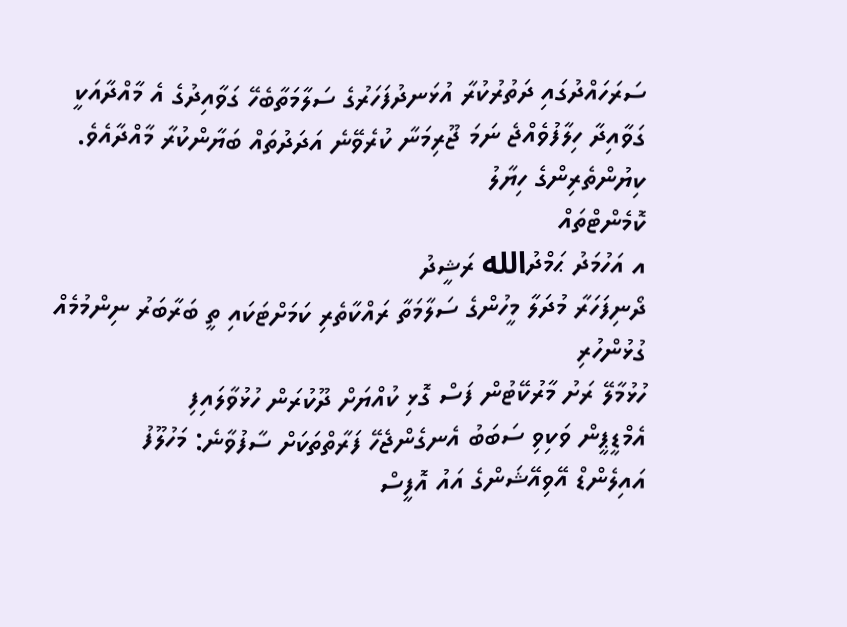ސަރަހައްދުގައި ދަތުރުކުރާ އުޅަނދުފަހަރުގެ ސަލާމަތާބެހޭ ގަވާއިދުގެ އެ މާއްދާއަކީ ގަވާއިދާ ހިލާފުވެއްޖެ ނަމަ ޖޫރިމަނާ ކުރެވޭނެ އަދަދުތައް ބަޔާންކުރާ މާއްދާއެވެ.
ކިޔުންތެރިންގެ ހިޔާލު
ކޮމެންޓްތައް
އ އަހުމަދު ޙަމްދުالله ރަޝީދު
ދޯނިފަހަރާ މުދަލާ މީހުންގެ ސަލާމަތާ ރައްކާތެރި ކަމަށްޓަކައި ތީ ބަރާބަރު ނިންމުމެއް
ގުޅުންހުރި
ހުޅުމާލޭ ރަށު މާރުކޭޓުން ފަސް ގޮޅި ކުއްޔަށް ދޫކުރަން ހުޅުވާލައިފި
އެމްޑީޕީން ވަކިވި ސަބަބު އެނގެންޖެހޭ ފަރާތްތަކަށް ސާފުވާނެ: މަހުލޫފު
އައިލެންޑް އޭވިއޭޝަންގެ އައު އޮފީސް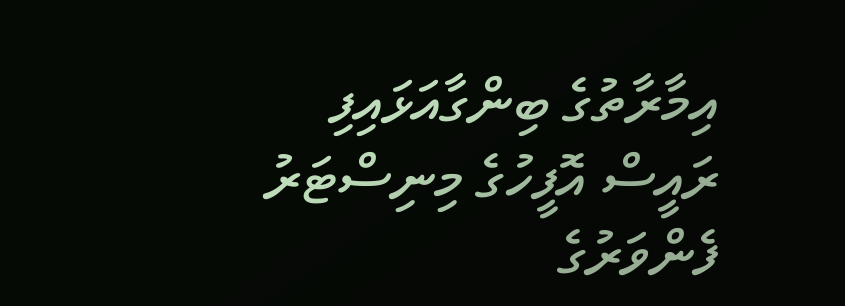އިމާރާތުގެ ބިންގާއަޅައިފި
ރައީސް އޮފީހުގެ މިނިސްޓަރު ފެންވަރުގެ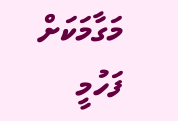މަގާމަކަށް ފަހުމީ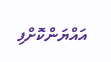އައްޔަންކޮށްފި